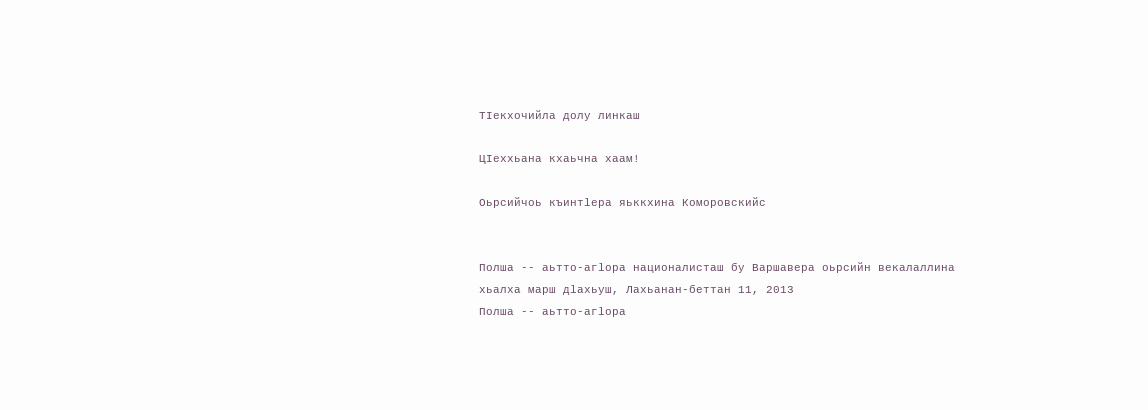ТIекхочийла долу линкаш

ЦIеххьана кхаьчна хаам!

Оьрсийчоь къинтlера яьккхина Коморовскийс


Полша -- аьтто-агlора националисташ бу Варшавера оьрсийн векалаллина хьалха марш дlахьуш, Лахьанан-беттан 11, 2013
Полша -- аьтто-агlора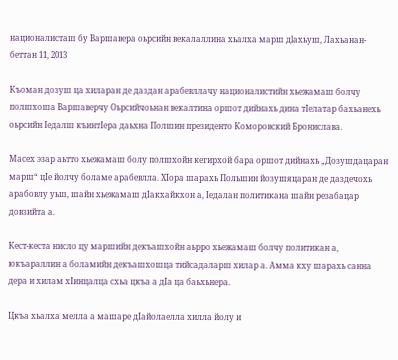националисташ бу Варшавера оьрсийн векалаллина хьалха марш дlахьуш, Лахьанан-беттан 11, 2013

Къоман дозуш ца хиларан де даздан арабевллачу националистийн хьежамаш болчу полшхоша Варшаверчу Оьрсийчоьнан векалтина оршот дийнахь дина тIелатар бахьанехь оьрсийн Iедалш къинтIера даьхна Полшин президенто Коморовский Бронислава.

Масех эзар аьтто хьежамаш болу полшхойн кегирхой бара оршот дийнахь „Дозушдацаран марш“ цIе йолчу боламе арабевлла. ХIора шарахь Польшин йозушяцаран де даздечохь арабовлу уьш, шайн хьежамаш дIакхайкхон а, Iедалан политикана шайн резабацар довзийта а.

Кест-кеста нисло цу маршийн декъашхойн аьрро хьежамаш болчу политикан а, юкъараллин а боламийн декъашхошца тийсадаларш хилар а. Амма кху шарахь санна дера и хилам хIинцалца схьа цкъа а дIа ца баьхьнера.

Цкъа хьалха мелла а машаре дIайолаелла хилла йолу и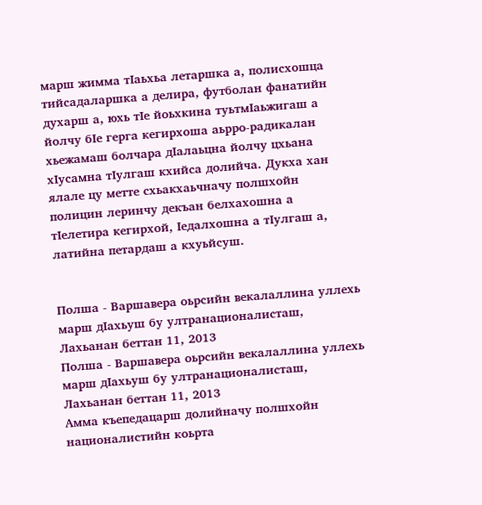марш жимма тIаьхьа летаршка а, полисхошца тийсадаларшка а делира, футболан фанатийн духарш а, юхь тIе йоьхкина туьтмIаьжигаш а йолчу бIе герга кегирхоша аьрро-радикалан хьежамаш болчара дIалаьцна йолчу цхьана хIусамна тIулгаш кхийса долийча. Дукха хан ялале цу метте схьакхаьчначу полшхойн полицин леринчу декъан белхахошна а тIелетира кегирхой, Iедалхошна а тIулгаш а, латийна петардаш а кхуьйсуш.


Полша - Варшавера оьрсийн векалаллина уллехь марш дIахьуш бу ултранационалисташ, Лахьанан беттан 11, 2013
Полша - Варшавера оьрсийн векалаллина уллехь марш дIахьуш бу ултранационалисташ, Лахьанан беттан 11, 2013
Амма къепедацарш долийначу полшхойн националистийн коьрта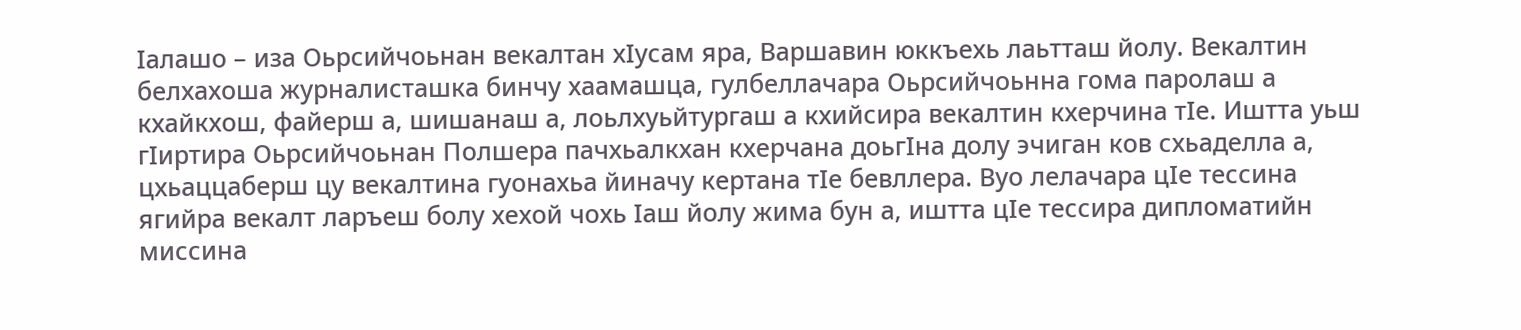Iалашо – иза Оьрсийчоьнан векалтан хIусам яра, Варшавин юккъехь лаьтташ йолу. Векалтин белхахоша журналисташка бинчу хаамашца, гулбеллачара Оьрсийчоьнна гома паролаш а кхайкхош, файерш а, шишанаш а, лоьлхуьйтургаш а кхийсира векалтин кхерчина тIе. Иштта уьш гIиртира Оьрсийчоьнан Полшера пачхьалкхан кхерчана доьгIна долу эчиган ков схьаделла а, цхьаццаберш цу векалтина гуонахьа йиначу кертана тIе бевллера. Вуо лелачара цIе тессина ягийра векалт ларъеш болу хехой чохь Iаш йолу жима бун а, иштта цIе тессира дипломатийн миссина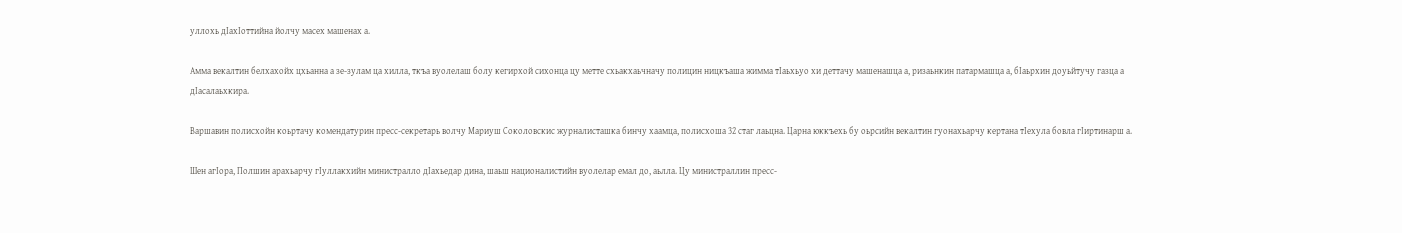уллохь дIахIоттийна йолчу масех машенах а.

Амма векалтин белхахойх цхьанна а зе-зулам ца хилла, ткъа вуолелаш болу кегирхой сихонца цу метте схьакхаьчначу полицин ницкъаша жимма тIаьхьуо хи деттачу машенашца а, ризаьнкин патармашца а, бIаьрхин доуьйтучу газца а дIасалаьхкира.

Варшавин полисхойн коьртачу комендатурин пресс-секретарь волчу Мариуш Соколовскис журналисташка бинчу хаамца, полисхоша 32 стаг лаьцна. Царна юккъехь бу оьрсийн векалтин гуонахьарчу кертана тIехула бовла гIиртинарш а.

Шен агIора, Полшин арахьарчу гIуллакхийн министралло дIахьедар дина, шаьш националистийн вуолелар емал до, аьлла. Цу министраллин пресс-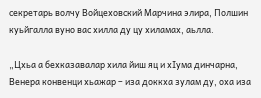секретарь волчу Войцеховский Марчина элира, Полшин куьйгалла вуно вас хилла ду цу хиламах, аьлла.

„Цхьа а бехказавалар хила йиш яц и хIума динчарна, Венера конвенци хьажар – иза доккха зулам ду, оха иза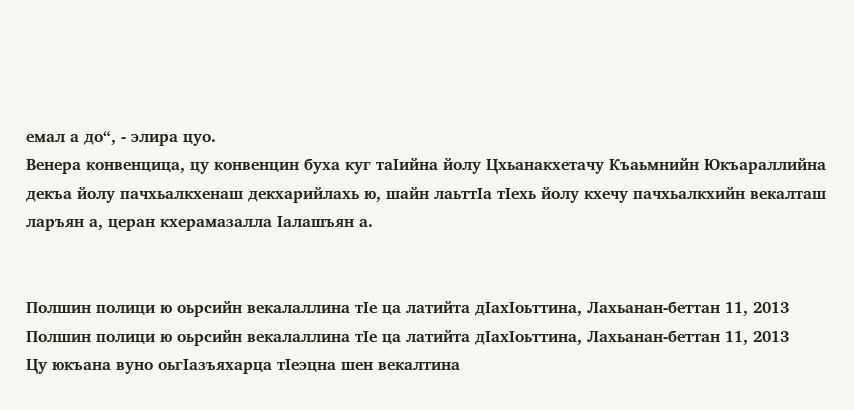емал а до“, - элира цуо.
Венера конвенцица, цу конвенцин буха куг таIийна йолу Цхьанакхетачу Къаьмнийн Юкъараллийна декъа йолу пачхьалкхенаш декхарийлахь ю, шайн лаьттIа тIехь йолу кхечу пачхьалкхийн векалташ ларъян а, церан кхерамазалла Iалашъян а.


Полшин полици ю оьрсийн векалаллина тIе ца латийта дIахIоьттина, Лахьанан-беттан 11, 2013
Полшин полици ю оьрсийн векалаллина тIе ца латийта дIахIоьттина, Лахьанан-беттан 11, 2013
Цу юкъана вуно оьгIазъяхарца тIеэцна шен векалтина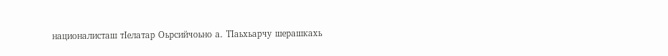националисташ тIелатар Оьрсийчоьно а. ТIаьхьарчу шерашкахь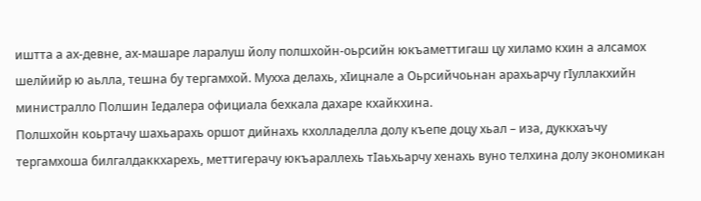иштта а ах-девне, ах-машаре ларалуш йолу полшхойн-оьрсийн юкъаметтигаш цу хиламо кхин а алсамох шелйийр ю аьлла, тешна бу тергамхой. Мухха делахь, хIицнале а Оьрсийчоьнан арахьарчу гIуллакхийн министралло Полшин Iедалера официала бехкала дахаре кхайкхина.
Полшхойн коьртачу шахьарахь оршот дийнахь кхолладелла долу къепе доцу хьал – иза, дуккхаъчу тергамхоша билгалдаккхарехь, меттигерачу юкъараллехь тIаьхьарчу хенахь вуно телхина долу экономикан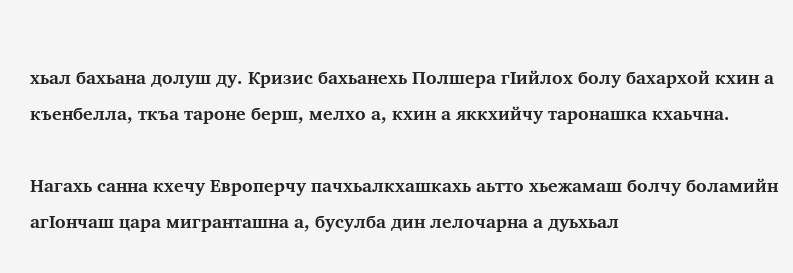хьал бахьана долуш ду. Кризис бахьанехь Полшера гIийлох болу бахархой кхин а къенбелла, ткъа тароне берш, мелхо а, кхин а яккхийчу таронашка кхаьчна.

Нагахь санна кхечу Европерчу пачхьалкхашкахь аьтто хьежамаш болчу боламийн агIончаш цара мигранташна а, бусулба дин лелочарна а дуьхьал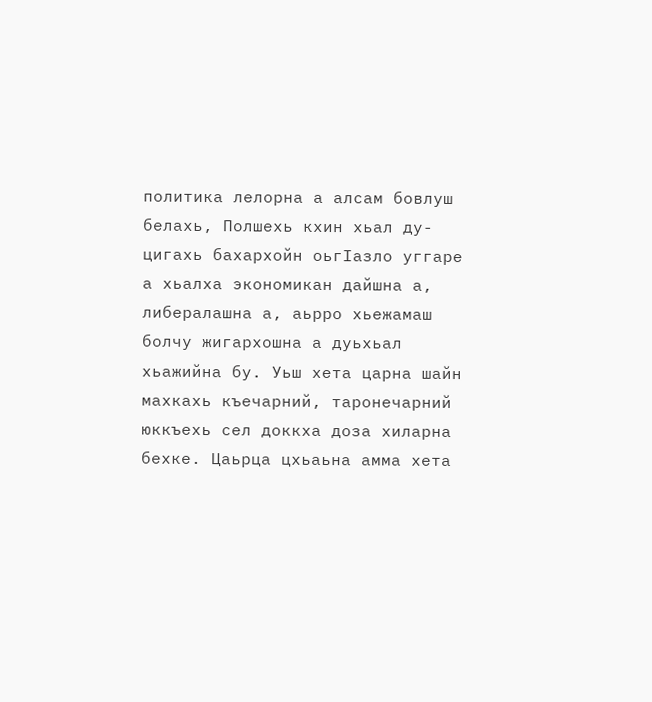политика лелорна а алсам бовлуш белахь, Полшехь кхин хьал ду- цигахь бахархойн оьгIазло уггаре а хьалха экономикан дайшна а, либералашна а, аьрро хьежамаш болчу жигархошна а дуьхьал хьажийна бу. Уьш хета царна шайн махкахь къечарний, таронечарний юккъехь сел доккха доза хиларна бехке. Цаьрца цхьаьна амма хета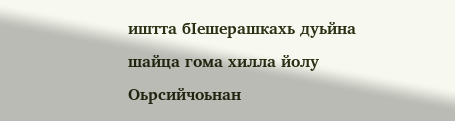иштта бIешерашкахь дуьйна шайца гома хилла йолу Оьрсийчоьнан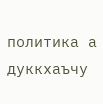политика а дуккхаъчу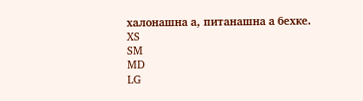халонашна а, питанашна а бехке.
XS
SM
MD
LG